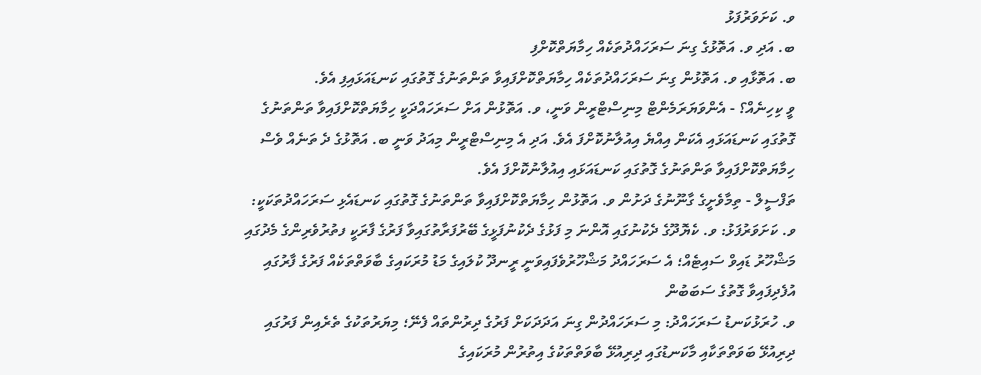ވ. ކަށަވަރުފަޅު
ބ. އަދި ވ. އަތޮޅުގެ ގިނަ ސަރަހައްދުތަކެއް ހިމާޔަތްކޮށްފި
ބ. އަތޮޅާއި ވ. އަތޮޅުން ގިނަ ސަރަހައްދުތަކެއް ހިމާޔަތްކޮށްފައިވާ ތަންތަނުގެ ގޮތުގައި ކަނޑައަޅައިފި އެވެ.
ވީ ކިހިނެއް؟ - އެންވަޔަރަމެންޓް މިނިސްޓްރީން ވަނީ، ވ. އަތޮޅުން އަށް ސަރަހައްދަކީ ހިމާޔަތްކޮށްފައިވާ ތަންތަނުގެ ގޮތުގައި ކަނޑައަޅައި އެކަން އިއްޔެ އިއުލާނުކޮށްފަ އެވެ. އަދި އެ މިނިސްޓްރީން މިއަދު ވަނީ ބ. އަތޮޅުގެ ދެ ތަނެއް ވެސް ހިމާޔަތްކޮށްފައިވާ ތަންތަނުގެ ގޮތުގައި ކަނޑައަޅައި އިއުލާނުކޮށްފަ އެވެ.
ތަފްސީލް - ތިމާވެށީގެ ގާނޫނުގެ ދަށުން ވ. އަތޮޅުން ހިމާޔަތްކޮށްފައިވާ ތަންތަނުގެ ގޮތުގައި ކަނޑައެޅި ސަރަހައްދުތަކަކީ:
ވ. ކަށަވަރުފަޅު: ވ. ކެޔޮދޫގެ ދެކުނުގައި އޮންނަ މި ފަޅުގެ ދެކުނުފަޅީގެ ބޭރުފަރާތުގައިވާ ފަރުގެ ފާރަކީ ފތުރުވެރިންގެ މެދުގައި މަޝްހޫރު ޑައިވް ސައިޓެއް؛ އެ ސަރަހައްދު މަޝްހޫރުވެފައިވަނީ ރީނދޫ ކުލައިގެ މަޑު މުރަކައިގެ ބާވަތްތަކެއް ފަރުގެ ފާރުގައި އުފެދިފައިވާ ގޮތުގެ ސަބަބުން
ވ. ހުރަޅުކަނޑު ސަރަހައްދު: މި ސަރަހައްދުން ގިނަ އަދަދަކަށް ފަރުގެ ދިރުންތައް ފެނޭ؛ މިޔަރުތަކުގެ ތެރެއިން ފަރުގައި ދިރިއުޅޭ ބަވަތްތަކާއި މާކަނޑުގައި ދިރިއުޅޭ ބާވަތްތަކުގެ އިތުރުން މުރަކައިގެ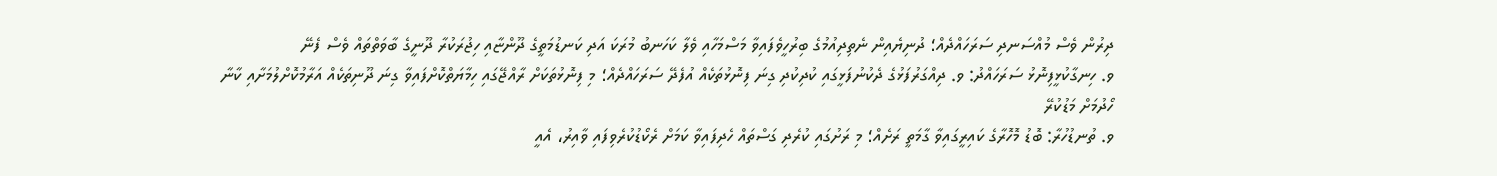ދިރުން ވެސް މުއްސަނދި ސަރަހައްދެއް؛ ދުނިޔެއިން ނެތިދިއުމުގެ ބިރުހީވެފައިވާ މަސްމަހާއި ވެލާ ކަހަނބު މުރަކަ އަދި ކަނޑުމަތީގެ ދޫންޏާއި ހިޖުރަކުރާ ދޫނީގެ ބާވަތްތައް ވެސް ފެނޭ
ވ. ހިނގާކުޅީފިނޮޅު ސަރަހައްދު: ވ. ދިއްގަރުފަޅުގެ ދެކުނުފަޅީގައި ކުދިކުދި ގިނަ ފިނޮޅުތަކެއް އުފެދޭ ސަރަހައްދެއް؛ މި ފިނޮޅުތަކަށް ރާއްޖޭގައި ހިމާޔަތްކޮށްފައިވާ ގިނަ ދޫނިތަކެއް އަރާމުކޮށްލުމަށާއި ކާނާ ހޯދުމަށް މަޑުކުރޭ
ވ. ތުނޑުހުރާ: ބޮޑު މޮހޮރާގެ ކައިރީގައިވާ ގާމަތީ ރަށެއް؛ މި ރަށުގައި ކުރެދި ގަސްތައް ހެދިފައިވާ ކަމަށް ރެކޯޑުކުރެވިފައި ވާއިރު، އެއީ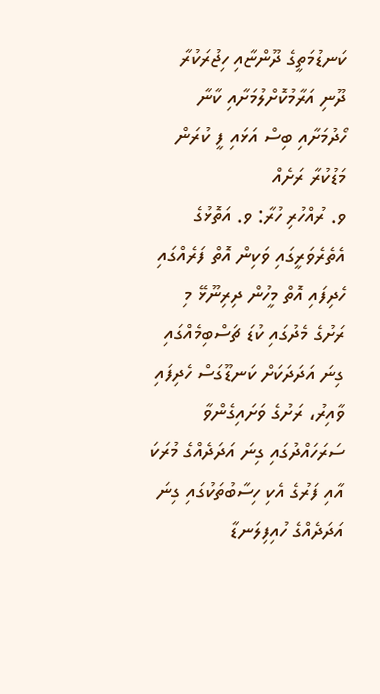ކަނޑުމަތީގެ ދޫންޏާއި ހިޖުރަކުރާ ދޫނި އަރާމުކޮށްލުމަށާއި ކާނާ ހޯދުމަށާއި ބިސް އަޅައި ފީ ކުރަން މަޑުކުރާ ރަށެއް
ވ. ރުއްހުރި ހުރާ: ވ. އަތޮޅުގެ އެތެރެވަރީގައި ވަކިން އޮތް ފަރެއްގައި ހެދިފައި އޮތް މީހުން ދިރިނޫޅޭ މި ރަށުގެ މެދުގައި ކުޑަ ޗަސްބިމެއްގައި ގިނަ އަދަދަކަށް ކަނޑޫގަސް ހެދިފައި ވާއިރު، ރަށުގެ ވަށައިގެންވާ ސަރަހައްދުގައި ގިނަ އަދަދެއްގެ މުރަކަ އާއި ފަރުގެ އެކި ހިސާބުތަކުގައި ގިނަ އަދަދެއްގެ ހުއިފިލަނޑާ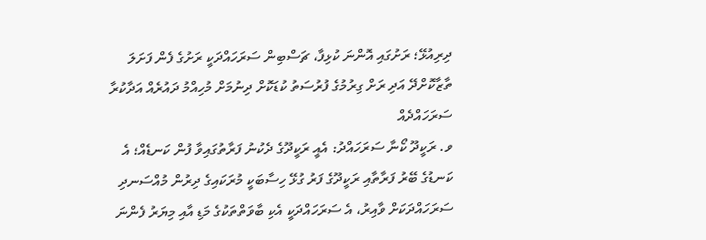ދިރިއުޅޭ؛ ރަށުގައި އޮންނަ ކުޅިފާ، ޗަސްބިން ސަރަހައްދަކީ ރަށުގެ ފެން ފަށަލަ ތާޒާކޮށްދޭ އަދި ރަށް ގިރުމުގެ ފުރުސަތު ކުޑަކޮށް ދިނުމަށް މުހިއްމު ދައުރެއް އަދާކުރާ ސަރަހައްދެއް
ވ. ރަކީދޫ ކޯނާ ސަރަހައްދު: އެއީ ރަކީދޫގެ ދެކުނު ފަރާތުގައިވާ ފުން ކަނޑެއް؛ އެ ކަނޑުގެ ބޭރު ފަރާތާއި ރަކީދޫގެ ފަރު ގުޅޭ ހިސާބަކީ މުރަކައިގެ ދިރުން މުއްސަނދި ސަރަހައްދަކަށް ވާއިރު، އެ ސަރަހައްދަކީ އެކި ބާވަތްތަކުގެ މަޑި އާއި މިޔަރު ފެންނަ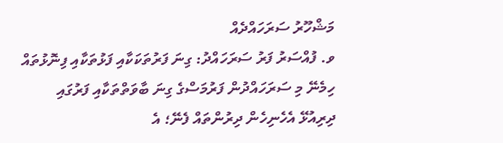މަޝްހޫރު ސަރަހައްދެއް
ވ. ފުއްސަރު ފަރު ސަރަހައްދު: ގިނަ ފަރުތަކަކާއި ފަޅުތަކާއި ފިނޮޅުތައް ހިމެނޭ މި ސަރަހައްދުން ފަރުމަސްގެ ގިނަ ބާވަތްތަކާއި ފަރުގައި ދިރިއުޅޭ އެހެނިހެން ދިރުންތައް ފެނޭ؛ އެ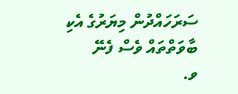ސަރަހައްދުން މިޔަރުގެ އެކި ބާވަތްތައް ވެސް ފެނޭ
ވ.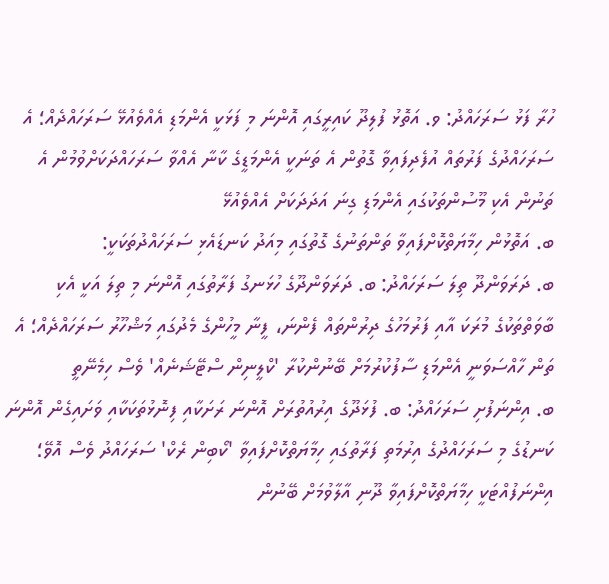ހުރާ ފަޅު ސަރަހައްދު: ވ. އަތޮޅު ފުލިދޫ ކައިރީގައި އޮންނަ މި ފަޅަކީ އެންމަޑި އެއްވެއުޅޭ ސަރަހައްދެއް؛ އެ ސަރަހައްދުގެ ފަރުތައް އުފެދިފައިވާ ގޮތުން އެ ތަނަކީ އެންމަޑީގެ ކާނާ އެއްވާ ސަރަހައްދަކަށްވުމުން އެ ތަނުން އެކި މޫސުންތަކުގައި އެންމަޑި ގިނަ އަދަދަކަށް އެއްވެއުޅޭ
ބ. އަތޮޅުން ހިމާޔަތްކޮށްފައިވާ ތަންތަނުގެ ގޮތުގައި މިއަދު ކަނޑައެޅި ސަރަހައްދުތަކަކީ:
ބ. ދަރަވަންދޫ ތިލަ ސަރަހައްދު: ބ. ދަރަވަންދޫގެ ހުޅަނގު ފަރާތުގައި އޮންނަ މި ތިލަ އަކީ އެކި ބާވަތްތަކުގެ މުރަކަ އާއި ފަރުމަހުގެ ދިރުންތައް ފެންނަ، ފީނާ މީހުންގެ މެދުގައި މަޝްހޫރު ސަރަހައްދެއް؛ އެ ތަން ހާއްސަވަނީ އެންމަޑި ސާފުކުރުމަށް ބޭނުންކުރާ 'ކްލީނިން ސްޓޭޝަނެއް' ވެސް ހިމެނޭތީ
ބ. އިންނަފުށި ސަރަހައްދު: ބ. ފުޅަދޫގެ އިރުއުތުރަށް އޮންނަ ރަށަކާއި ފިނޮޅުތަކަކާއި ވަށައިގެން އޮންނަ ކަނޑުގެ މި ސަރަހައްދުގެ އިރުމަތި ފަރާތުގައި ހިމާޔަތްކޮށްފައިވާ 'ކޯބިން ރެކް' ސަރަހައްދު ވެސް އޮވޭ؛ އިންނަފުއްޓަކީ ހިމާޔަތްކޮށްފައިވާ ދޫނި އާލާވުމަށް ބޭނުން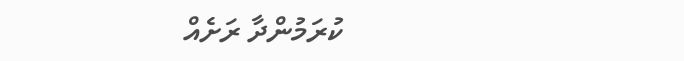ކުރަމުންދާ ރަށެއް